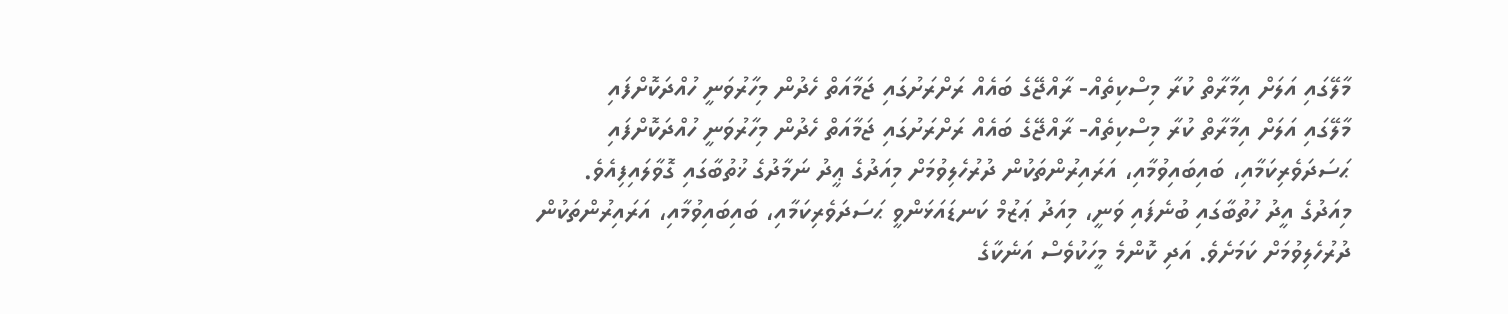މާލޭގައި އަލަށް އިމާރާތް ކުރާ މިސްކިތެއް- ރާއްޖޭގެ ބައެއް ރަށްރަށުގައި ޖަމާއަތް ހެދުން މިހާރުވަނީ ހުއްދަކޮށްފައި
މާލޭގައި އަލަށް އިމާރާތް ކުރާ މިސްކިތެއް- ރާއްޖޭގެ ބައެއް ރަށްރަށުގައި ޖަމާއަތް ހެދުން މިހާރުވަނީ ހުއްދަކޮށްފައި
ޙަސަދަވެރިކަމާއި، ބައިބައިވުމާއި، އަރައިރުންތަކުން ދުރުހެލިވުމަށް މިއަދުގެ ޢީދު ނަމާދުގެ ޚުތުބާގައި ގޮވާލައިފިއެވެ.
މިއަދުގެ އީދު ހުތުބާގައި ބުނެފައި ވަނީ، މިއަދު ޢަޒުމް ކަނޑައަޅަންވީ ޙަސަދަވެރިކަމާއި، ބައިބައިވުމާއި، އަރައިރުންތަކުން ދުރުހެލިވުމަށް ކަމަށެވެ. އަދި ކޮންމެ މީހަކުވެސް އަނެކާގެ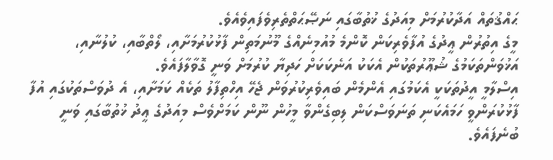ޙައްޤުތައް އަދާކުރުމަށް މިއަދުގެ ޚުތުބާގައި ނަޞޭޙަތްތެރިވެފައިވެއެވެ.
މީގެ އިތުރުން ޢީދުގެ އުފާވެރިކަން ކޮންމެ މުއުމިނެއްގެ މޫނުމަތިން ފާޅުކުރުމަށާއި، ލޯތްބާއި، ކުލުނާއި، އަޚުވަންތަކަމުގެ ޝުޢޫރުތަކުން އެކަކު އަނެކަކަށް ހަދިޔާ ކުރުމަށް ވަނީ ގޮވާލާފައެވެ.
އިސްލާމީ އީދުތަކަކީ އެކަމުގައި އެންމެން ބައިވެރިކުރުވަން ޖެހޭ އިހްތިފާލު ތަކެއް ކަމަށާއި، އެ ދުވަސްތަކުގައި އުފާ ފާޅުކުރަންވީ ހަމައެކަނި ތަނަވަސްކަން ލިބިގެންވާ މީހުން ނޫން ކަމަށްވެސް މިއަދުގެ ޢީދު ޚުތުބާގައި ވަނީ ބުނެފައެވެ.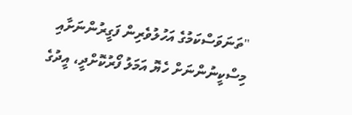"ތަނަވަސްކަމުގެ އަހުލުވެރިން ފަގީރުންނަށާއި މިސްކީނުންނަށް ހެޔޮ އަމަލު ފޯރުކޮށްދީ، އީދުގެ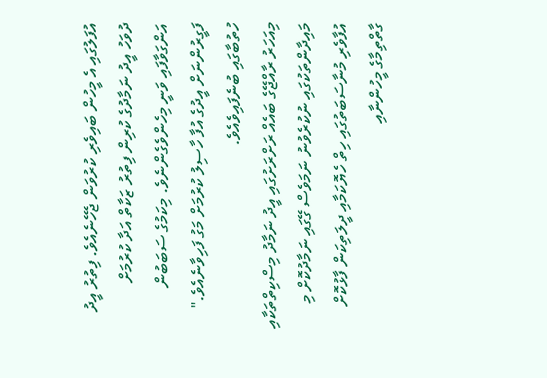އުފަލުގައި އެ މީހުން ބައިވެރި ކުރުވަން ޖެހޭނެއެވެ. ފިތުރު އީދު ދުވަހު އީދު ނަމާދުގެ ކުރިން ފިތުރު ޒަކާތް އަދާ ކުރުމަށް އަންގަވާފައި ވަނީ މިހެންވެގެންނެވެ. މިކަމުގެ ސަބަބުން ފަގީރުންނަށް އީދުގެ އުފާ ހާސިލު ކުރުމަށް މަގު ފަހިވާނެއެވެ." ހުތުބާގައި ބުނެފައިވެއެވެ.
މިއަހަރު ރާއްޖޭގެ ބައެއް ރަށްރަށުގައި އީދު ނަމާދު މިސްކިތްތަކާއި މައިދާންތަކުގައި ނުކުރެވުނު ނަމަވެސް ގޭގައި ނަމާދުކޮށް މި އުފާވެރި މުނާސަބަތުގައި ހިތް ހެޔޮކަމާއި ދީލަތިކަން ފާޅުކޮށް ގާތްތިމާގެ މީހުންނާއި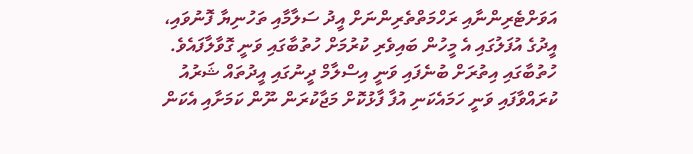އަވަށްޓެރިންނާއި ރަހްމަތްތެރިންނަށް އީދު ސަލާމާއި ތަހުނިޔާ ފޮނުވައި، އީދުގެ އުފަލުގައި އެ މީހުން ބައިވެރި ކުރުމަށް ހުތުބާގައި ވަނީ ގޮވާލާފައެވެ.
ހުތުބާގައި އިތުރަށް ބުނެފައި ވަނީ އިސްލާމް ދީނުގައި އީދުތައް ޝަރުއު ކުރައްވާފައި ވަނީ ހަމައެކަނި އުފާ ފާޅުކޮށް މަޖާކުރަން ނޫން ކަމަށާއި އެކަން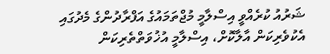ޝަރުއު ކުރެއްވީ އިސްލާމީ މުޖްތަމައުގެ އަފްރާދުންގެ މެދުގައި އެކުވެރިކަން އާލާކޮށް، އިސްލާމީ އުޚުވަތްތެރިކަން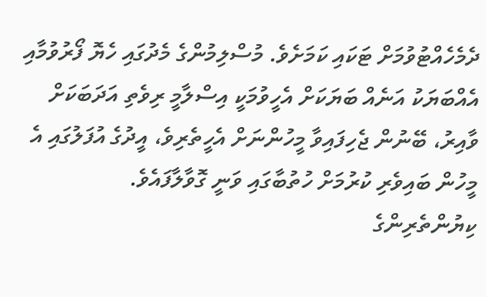ދެމެހެއްޓުވުމަށް ޓަކައި ކަމަށެވެ. މުސްލިމުންގެ މެދުގައި ހެޔޮ ފޯރުވުމާއި އެއްބަޔަކު އަނެއް ބަޔަކަށް އެހީވުމަކީ އިސްލާމީ ރިވެތި އަދަބަކަށް ވާއިރު، ބޭނުން ޖެހިފައިވާ މީހުންނަށް އެހީތެރިވެ، އީދުގެ އުފަލުގައި އެ މީހުން ބައިވެރި ކުރުމަށް ހުތުބާގައި ވަނީ ގޮވާލާފައެވެ.
ކިޔުންތެރިންގެ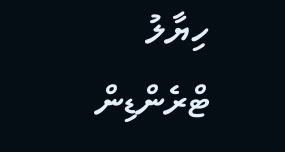ހިޔާލު
ޓްރެންޑިން